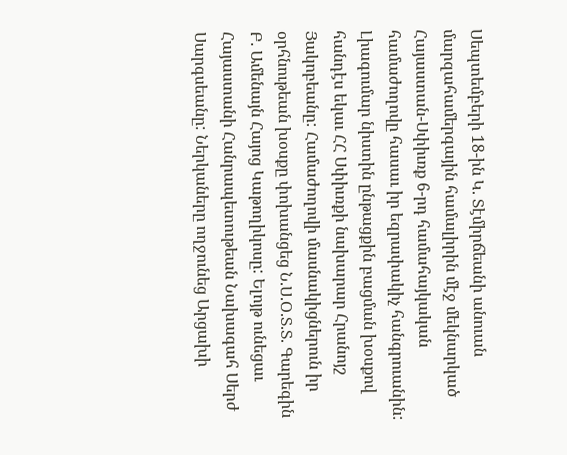Սեպտեմբերի 18-ին Կ. Տէմիրճեանի անուան մարզահամերգային համալիրին մէջ մեկնարկած Հայաստան-Սփիւռք 6-րդ համահայկական համաժողովը հասաւ իր եզրափակիչ հանգրուանին:
Լիագումար նիստին ընթացքին բացման խօսքով հանդէս եկաւ ՀՀ Սփիւռքի նախարար Հրանոյշ Յակոբեանը: Համաժողովի մասնակիցներուն իր օրհնութեան խօսքը փոխանցեց Ն.Ս.Օ.Տ.Տ. Գարեգին Բ. Ամենայն Հայոց Կաթողիկոսը: Ելոյթ ունեցաւ Հայաստանի Հանրապետութեան Նախագահ Սերժ Սարգսեանը: Ներկաները ողջունեց Արցախի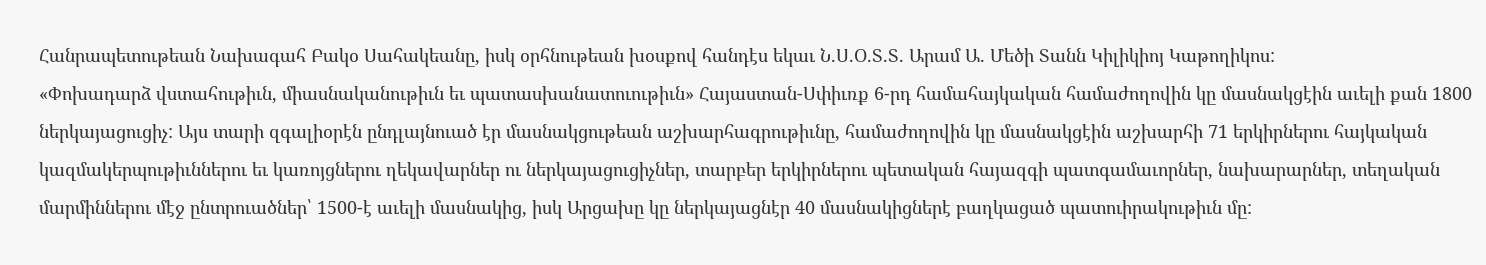Հանրապետութեան Նախագահ Բակօ Սահակեանը, իսկ օրհնութեան խօսքով հանդէս եկաւ Ն.Ս.Օ.Տ.Տ. Արամ Ա. Մեծի Տանն Կիլիկիոյ Կաթողիկոս:
«Փոխադարձ վստահութիւն, միասնականութիւն եւ պատասխանատուութիւն» Հայաստան-Սփիւռք 6-րդ համահայկական համաժողովին կը մասնակցէին աւելի քան 1800 ներկայացուցիչ: Այս տարի զգալիօրէն ընդլայնուած էր մասնակցութեան աշխարհագրութիւնը, համաժողովին կը մասնակցէին աշխարհի 71 երկիրներու հայկական կազմակերպութիւններու եւ կառոյցներու ղեկավարներ ու ներկայացուցիչներ, տարբեր երկիրներու պետական հայազգի պատգամաւորներ, նախարարներ, տեղական մարմիններու մէջ ընտրուածներ՝ 1500-է աւելի մասնակից, իսկ Արցախը կը ներկայացնէր 40 մասնակիցներէ բաղկացած պատուիրակութիւն մը: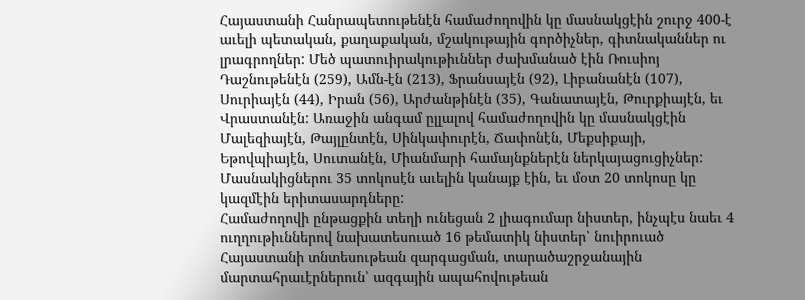Հայաստանի Հանրապետութենէն համաժողովին կը մասնակցէին շուրջ 400-է աւելի պետական, քաղաքական, մշակութային գործիչներ, գիտնականներ ու լրագրողներ: Մեծ պատուիրակութիւններ ժախմանած էին Ռուսիոյ Դաշնութենէն (259), Ամն-էն (213), Ֆրանսայէն (92), Լիբանանէն (107), Սուրիայէն (44), Իրան (56), Արժանթինէն (35), Գանատայէն, Թուրքիայէն, եւ Վրաստանէն: Առաջին անգամ ըլլալով համաժողովին կը մասնակցէին Մալեզիայէն, Թայլընտէն, Սինկափուրէն, Ճափոնէն, Մեքսիքայի, Եթովպիայէն, Սուտանէն, Միանմարի համայնքներէն ներկայացուցիչներ:
Մասնակիցներու 35 տոկոսէն աւելին կանայք էին, եւ մօտ 20 տոկոսը կը կազմէին երիտասարդները:
Համաժողովի ընթացքին տեղի ունեցան 2 լիագումար նիստեր, ինչպէս նաեւ 4 ուղղութիւններով նախատեսուած 16 թեմատիկ նիստեր՝ նուիրուած Հայաստանի տնտեսութեան զարգացման, տարածաշրջանային մարտահրաւէրներուն՝ ազգային ապահովութեան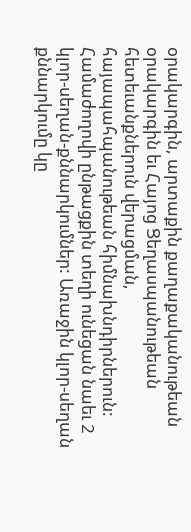օրակարգին, արտաքին քաղաքականութեան օրակարգին եւ Հայոց Ցեղասպանութեան հետեւանքներուն վերացման, հայապահպանութեան հիմնախնդիրներուն: Համաժողովի ընթացքին տեղի ունեցան նաեւ 2 կլոր-սեղան-քննարկումներ: Առաջին կլոր-սեղան քննարկումը կը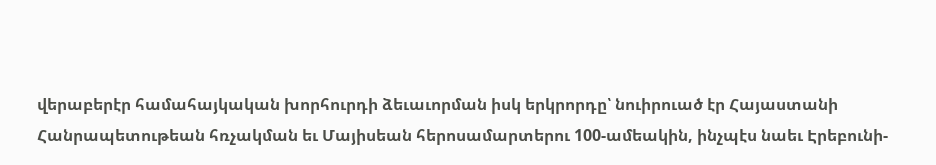վերաբերէր համահայկական խորհուրդի ձեւաւորման իսկ երկրորդը՝ նուիրուած էր Հայաստանի Հանրապետութեան հռչակման եւ Մայիսեան հերոսամարտերու 100-ամեակին, ինչպէս նաեւ Էրեբունի-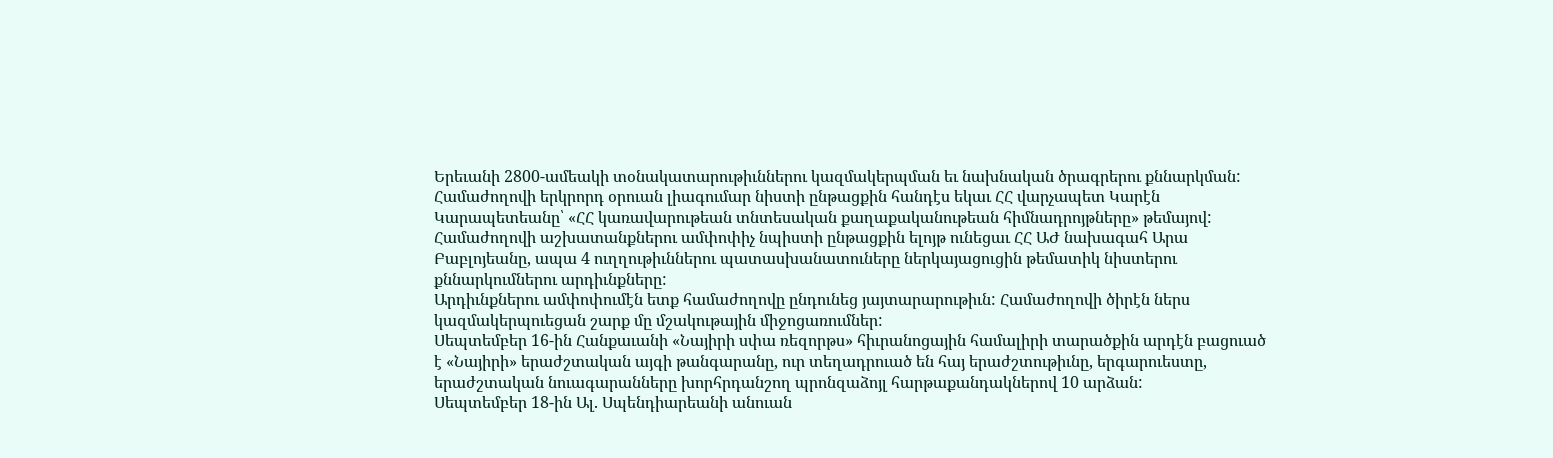Երեւանի 2800-ամեակի տօնակատարութիւններու կազմակերպման եւ նախնական ծրագրերու քննարկման:
Համաժողովի երկրորդ օրուան լիագումար նիստի ընթացքին հանդէս եկաւ ՀՀ վարչապետ Կարէն Կարապետեանը՝ «ՀՀ կառավարութեան տնտեսական քաղաքականութեան հիմնադրոյթները» թեմայով:
Համաժողովի աշխատանքներու ամփոփիչ նպիստի ընթացքին ելոյթ ունեցաւ ՀՀ ԱԺ նախագահ Արա Բաբլոյեանը, ապա 4 ուղղութիւններու պատասխանատուները ներկայացուցին թեմատիկ նիստերու քննարկումներու արդիւնքները:
Արդիւնքներու ամփոփումէն ետք համաժողովը ընդունեց յայտարարութիւն: Համաժողովի ծիրէն ներս կազմակերպուեցան շարք մը մշակութային միջոցառումներ:
Սեպտեմբեր 16-ին Հանքաւանի «Նայիրի սփա ռեզորթս» հիւրանոցային համալիրի տարածքին արդէն բացուած է «Նայիրի» երաժշտական այգի թանգարանը, ուր տեղադրուած են հայ երաժշտութիւնը, երգարուեստը, երաժշտական նուագարանները խորհրդանշող պրոնզաձոյլ հարթաքանդակներով 10 արձան:
Սեպտեմբեր 18-ին Ալ. Սպենդիարեանի անուան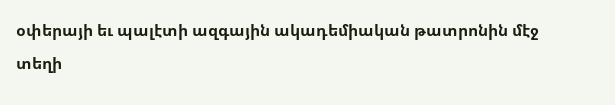օփերայի եւ պալէտի ազգային ակադեմիական թատրոնին մէջ տեղի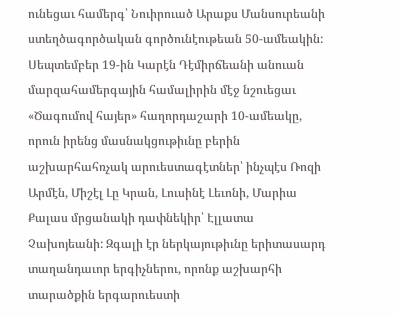ունեցաւ համերգ՝ Նուիրուած Արաքս Մանսուրեանի ստեղծագործական գործունէութեան 50-ամեակին: Սեպտեմբեր 19-ին Կարէն Դէմիրճեանի անուան մարզահամերգային համալիրին մէջ նշուեցաւ «Ծագումով հայեր» հաղորդաշարի 10-ամեակը, որուն իրենց մասնակցութիւնը բերին աշխարհահռչակ արուեստագէտներ՝ ինչպէս Ռոզի Արմէն, Միշէլ Լը Կրան, Լուսինէ Լեւոնի, Մարիա Քալաս մրցանակի դափնեկիր՝ Էլլատա Չախոյեանի: Զգալի էր ներկայութիւնը երիտասարդ տաղանդաւոր երգիչներու, որոնք աշխարհի տարածքին երգարուեստի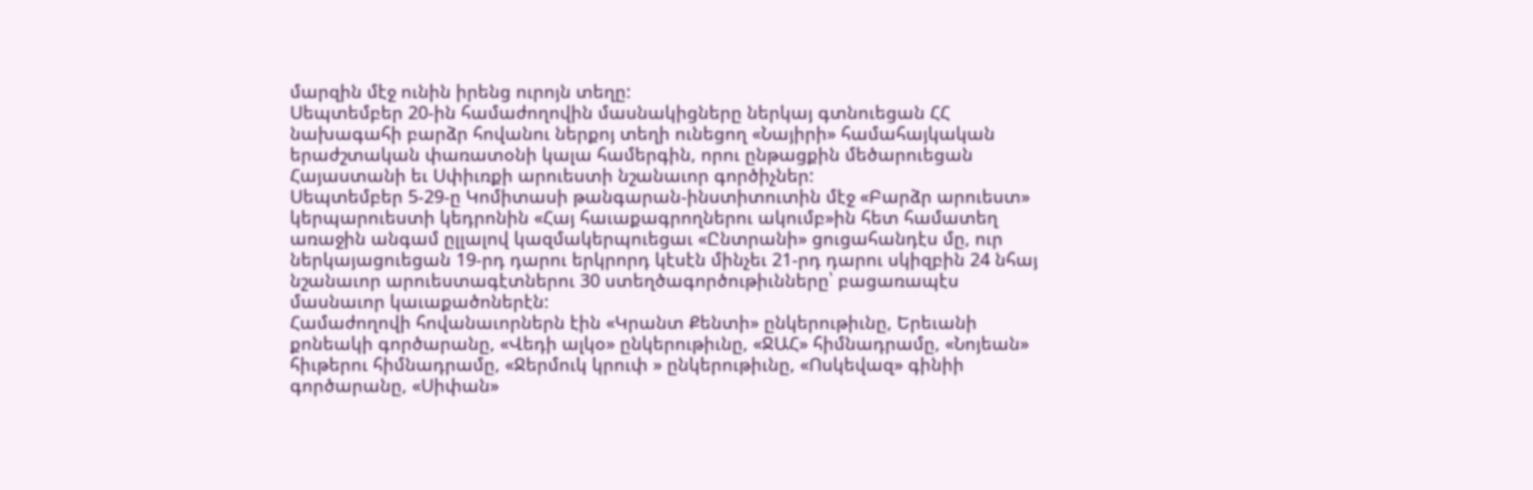մարզին մէջ ունին իրենց ուրոյն տեղը:
Սեպտեմբեր 20-ին համաժողովին մասնակիցները ներկայ գտնուեցան ՀՀ նախագահի բարձր հովանու ներքոյ տեղի ունեցող «Նայիրի» համահայկական երաժշտական փառատօնի կալա համերգին, որու ընթացքին մեծարուեցան Հայաստանի եւ Սփիւռքի արուեստի նշանաւոր գործիչներ:
Սեպտեմբեր 5-29-ը Կոմիտասի թանգարան-ինստիտուտին մէջ «Բարձր արուեստ» կերպարուեստի կեդրոնին «Հայ հաւաքագրողներու ակումբ»ին հետ համատեղ առաջին անգամ ըլլալով կազմակերպուեցաւ «Ընտրանի» ցուցահանդէս մը, ուր ներկայացուեցան 19-րդ դարու երկրորդ կէսէն մինչեւ 21-րդ դարու սկիզբին 24 նհայ նշանաւոր արուեստագէտներու 30 ստեղծագործութիւնները՝ բացառապէս մասնաւոր կաւաքածոներէն:
Համաժողովի հովանաւորներն էին «Կրանտ Քենտի» ընկերութիւնը, Երեւանի քոնեակի գործարանը, «Վեդի ալկօ» ընկերութիւնը, «ՋԱՀ» հիմնադրամը, «Նոյեան» հիւթերու հիմնադրամը, «Ջերմուկ կրուփ » ընկերութիւնը, «Ոսկեվազ» գինիի գործարանը, «Սիփան»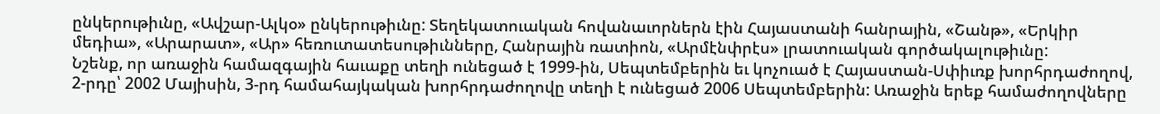ընկերութիւնը, «Ավշար-Ալկօ» ընկերութիւնը: Տեղեկատուական հովանաւորներն էին Հայաստանի հանրային, «Շանթ», «Երկիր մեդիա», «Արարատ», «Ար» հեռուտատեսութիւնները, Հանրային ռատիոն, «Արմէնփրէս» լրատուական գործակալութիւնը:
Նշենք, որ առաջին համազգային հաւաքը տեղի ունեցած է 1999-ին, Սեպտեմբերին եւ կոչուած է Հայաստան-Սփիւռք խորհրդաժողով, 2-րդը՝ 2002 Մայիսին, 3-րդ համահայկական խորհրդաժողովը տեղի է ունեցած 2006 Սեպտեմբերին: Առաջին երեք համաժողովները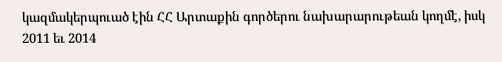կազմակերպուած էին ՀՀ Արտաքին գործերու նախարարութեան կողմէ, իսկ 2011 եւ 2014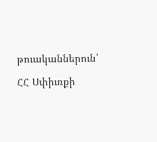թուականներուն՝ ՀՀ Սփիւռքի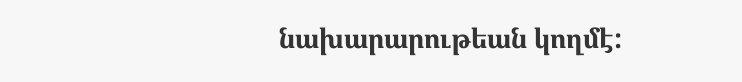նախարարութեան կողմէ: